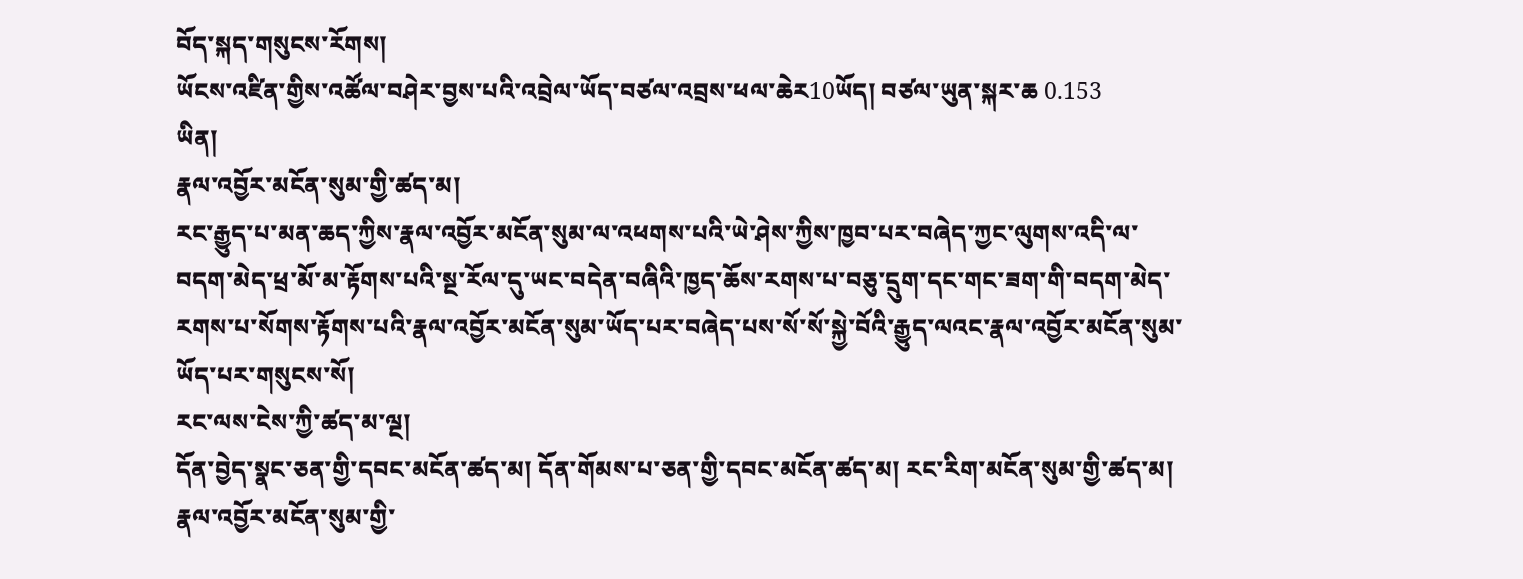བོད་སྐད་གསུངས་རོགས།
ཡོངས་འཛིན་གྱིས་འཚོལ་བཤེར་བྱས་པའི་འབྲེལ་ཡོད་བཙལ་འབྲས་ཕལ་ཆེར10ཡོད། བཙལ་ཡུན་སྐར་ཆ 0.153
ཡིན།
རྣལ་འབྱོར་མངོན་སུམ་གྱི་ཚད་མ།
རང་རྒྱུད་པ་མན་ཆད་ཀྱིས་རྣལ་འབྱོར་མངོན་སུམ་ལ་འཕགས་པའི་ཡེ་ཤེས་ཀྱིས་ཁྱབ་པར་བཞེད་ཀྱང་ལུགས་འདི་ལ་བདག་མེད་ཕྲ་མོ་མ་རྟོགས་པའི་སྔ་རོལ་དུ་ཡང་བདེན་བཞིའི་ཁྱད་ཆོས་རགས་པ་བཅུ་དྲུག་དང་གང་ཟག་གི་བདག་མེད་རགས་པ་སོགས་རྟོགས་པའི་རྣལ་འབྱོར་མངོན་སུམ་ཡོད་པར་བཞེད་པས་སོ་སོ་སྐྱེ་བོའི་རྒྱུད་ལའང་རྣལ་འབྱོར་མངོན་སུམ་ཡོད་པར་གསུངས་སོ།
རང་ལས་ངེས་ཀྱི་ཚད་མ་ལྔ།
དོན་བྱེད་སྣང་ཅན་གྱི་དབང་མངོན་ཚད་མ། དོན་གོམས་པ་ཅན་གྱི་དབང་མངོན་ཚད་མ། རང་རིག་མངོན་སུམ་གྱི་ཚད་མ། རྣལ་འབྱོར་མངོན་སུམ་གྱི་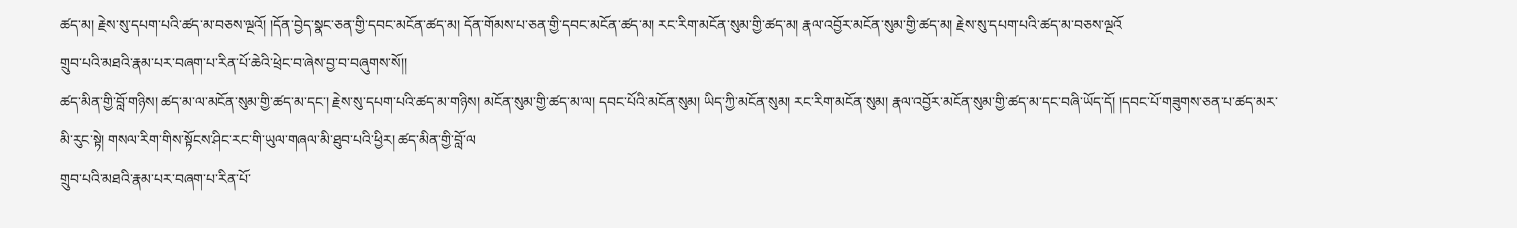ཚད་མ། རྗེས་སུ་དཔག་པའི་ཚད་མ་བཅས་ལྔའོ། །དོན་བྱེད་སྣང་ཅན་གྱི་དབང་མངོན་ཚད་མ། དོན་གོམས་པ་ཅན་གྱི་དབང་མངོན་ཚད་མ། རང་རིག་མངོན་སུམ་གྱི་ཚད་མ། རྣལ་འབྱོར་མངོན་སུམ་གྱི་ཚད་མ། རྗེས་སུ་དཔག་པའི་ཚད་མ་བཅས་ལྔའོ
གྲུབ་པའི་མཐའི་རྣམ་པར་བཞག་པ་རིན་པོ་ཆེའི་ཕྲེང་བ་ཞེས་བྱ་བ་བཞུགས་སོ།།
ཚད་མིན་གྱི་བློ་གཉིས། ཚད་མ་ལ་མངོན་སུམ་གྱི་ཚད་མ་དང་། རྗེས་སུ་དཔག་པའི་ཚད་མ་གཉིས། མངོན་སུམ་གྱི་ཚད་མ་ལ། དབང་པོའི་མངོན་སུམ། ཡིད་ཀྱི་མངོན་སུམ། རང་རིག་མངོན་སུམ། རྣལ་འབྱོར་མངོན་སུམ་གྱི་ཚད་མ་དང་བཞི་ཡོད་དོ། །དབང་པོ་གཟུགས་ཅན་པ་ཚད་མར་མི་རུང་སྟེ། གསལ་རིག་གིས་སྟོངས་ཤིང་རང་གི་ཡུལ་གཞལ་མི་ཐུབ་པའི་ཕྱིར། ཚད་མིན་གྱི་བློ་ལ
གྲུབ་པའི་མཐའི་རྣམ་པར་བཞག་པ་རིན་པོ་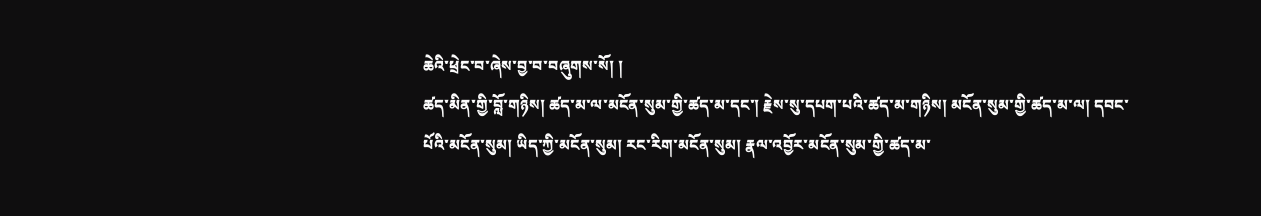ཆེའི་ཕྲེང་བ་ཞེས་བྱ་བ་བཞུགས་སོ། །
ཚད་མིན་གྱི་བློ་གཉིས། ཚད་མ་ལ་མངོན་སུམ་གྱི་ཚད་མ་དང་། རྗེས་སུ་དཔག་པའི་ཚད་མ་གཉིས། མངོན་སུམ་གྱི་ཚད་མ་ལ། དབང་པོའི་མངོན་སུམ། ཡིད་ཀྱི་མངོན་སུམ། རང་རིག་མངོན་སུམ། རྣལ་འབྱོར་མངོན་སུམ་གྱི་ཚད་མ་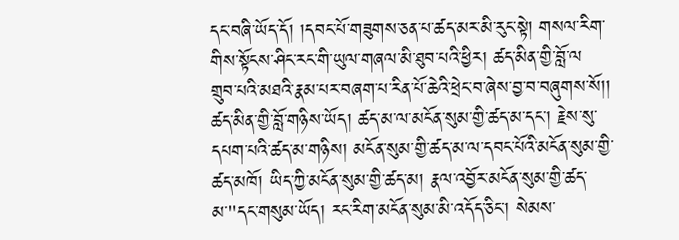དང་བཞི་ཡོད་དོ། །དབང་པོ་གཟུགས་ཅན་པ་ཚད་མར་མི་རུང་སྟེ། གསལ་རིག་གིས་སྟོངས་ཤིང་རང་གི་ཡུལ་གཞལ་མི་ཐུབ་པའི་ཕྱིར། ཚད་མིན་གྱི་བློ་ལ
གྲུབ་པའི་མཐའི་རྣམ་པར་བཞག་པ་རིན་པོ་ཆེའི་ཕྲེང་བ་ཞེས་བྱ་བ་བཞུགས་སོ།།
ཚད་མིན་གྱི་བློ་གཉིས་ཡོད། ཚད་མ་ལ་མངོན་སུམ་གྱི་ཚད་མ་དང་། རྗེས་སུ་དཔག་པའི་ཚད་མ་གཉིས། མངོན་སུམ་གྱི་ཚད་མ་ལ་དབང་པོའི་མངོན་སུམ་གྱི་ཚད་མཁོ། ཡིད་ཀྱི་མངོན་སུམ་གྱི་ཚད་མ། རྣལ་འབྱོར་མངོན་སུམ་གྱི་ཚད་མ་"དང་གསུམ་ཡོད། རང་རིག་མངོན་སུམ་མི་འདོད་ཅིང་། སེམས་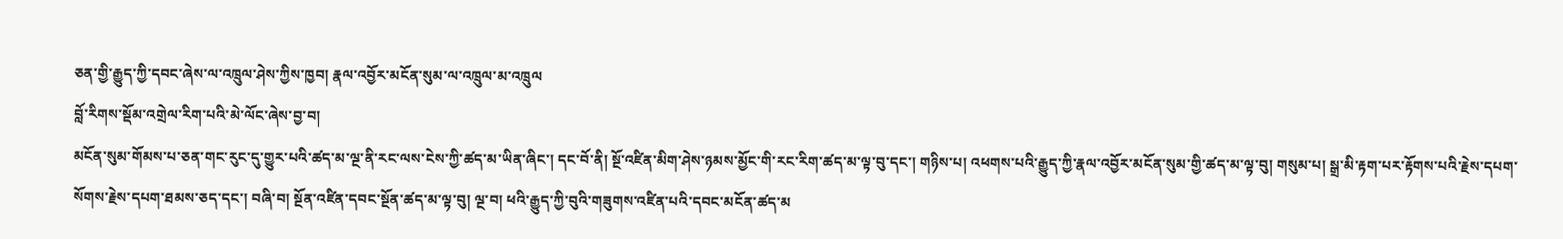ཅན་གྱི་རྒྱུད་ཀྱི་དབང་ཞེས་ལ་འཁྲུལ་ཤེས་ཀྱིས་ཁྱབ། རྣལ་འབྱོར་མངོན་སུམ་ལ་འཁྲུལ་མ་འཁྲུལ
བློ་རིགས་སྡོམ་འགྲེལ་རིག་པའི་མེ་ལོང་ཞེས་བྱ་བ།
མངོན་སུམ་གོམས་པ་ཅན་གང་རུང་དུ་གྱུར་པའི་ཚད་མ་ལྔ་ནི་རང་ལས་ངེས་ཀྱི་ཚད་མ་ཡིན་ཞིང་། དང་བོ་ནི། སྔོ་འཛིན་མིག་ཤེས་ཉམས་མྱོང་གི་རང་རིག་ཚད་མ་ལྟ་བུ་དང་། གཉིས་པ། འཕགས་པའི་རྒྱུད་ཀྱི་རྣལ་འབྱོར་མངོན་སུམ་གྱི་ཚད་མ་ལྟ་བུ། གསུམ་པ། སྒྲ་མི་རྟག་པར་རྟོགས་པའི་རྗེས་དཔག་སོགས་རྗེས་དཔག་ཐམས་ཅད་དང་། བཞི་བ། སྔོན་འཛིན་དབང་སྔོན་ཚད་མ་ལྟ་བུ། ལྔ་བ། ཕའི་རྒྱུད་ཀྱི་བུའི་གཟུགས་འཛིན་པའི་དབང་མངོན་ཚད་མ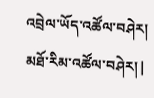འབྲེལ་ཡོད་འཚོལ་བཤེར།
མཐོ་རིམ་འཚོལ་བཤེར། |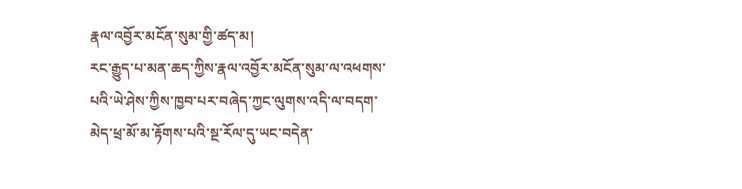རྣལ་འབྱོར་མངོན་སུམ་གྱི་ཚད་མ།
རང་རྒྱུད་པ་མན་ཆད་ཀྱིས་རྣལ་འབྱོར་མངོན་སུམ་ལ་འཕགས་པའི་ཡེ་ཤེས་ཀྱིས་ཁྱབ་པར་བཞེད་ཀྱང་ལུགས་འདི་ལ་བདག་མེད་ཕྲ་མོ་མ་རྟོགས་པའི་སྔ་རོལ་དུ་ཡང་བདེན་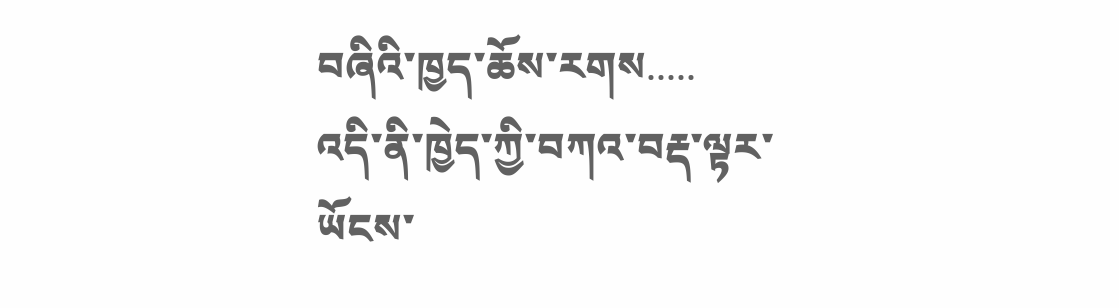བཞིའི་ཁྱད་ཆོས་རགས.....
འདི་ནི་ཁྱེད་ཀྱི་བཀའ་བརྡ་ལྟར་ཡོངས་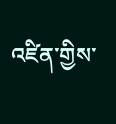འཛིན་གྱིས་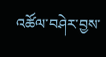འཚོལ་བཤེར་བྱས་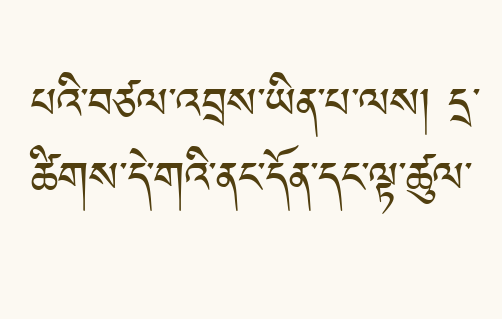པའི་བཙལ་འབྲས་ཡིན་པ་ལས། དྲ་ཚིགས་དེ་གའི་ནང་དོན་དང་ལྟ་ཚུལ་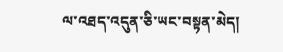ལ་འཐད་འདུན་ཅི་ཡང་བསྟན་མེད།